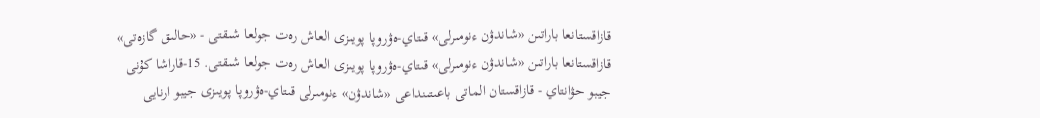قازاقستانعا باراتىن «شاندۋن ءنومىرلى» قىتاي-ەۋروپا پويىزى العاش رەت جولعا شىقتى - «حالىق گازەتى»
قازاقستانعا باراتىن «شاندۋن ءنومىرلى» قىتاي-ەۋروپا پويىزى العاش رەت جولعا شىقتى. 15-قاراشا كۇنى جيبو حۋانتاي - قازاقستان الماتى باعىتىنداعى «شاندۋن» ءنومىرلى قىتاي-ەۋروپا پويىزى جيبو ارنايى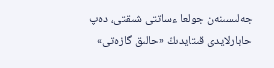جەلىسىنەن جولعا ءساتتى شىقتى، دەپ حابارلايدى قىتايدىڭ «حالىق گازەتى»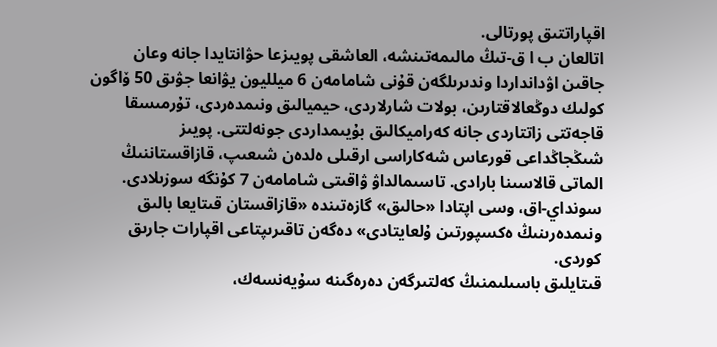اقپاراتتىق پورتالى.
اتالعان ب ا ق-تىڭ مالىمەتىنشە، العاشقى پويىزعا حۋانتايدا جانە وعان جاقىن اۋدانداردا وندىرىلگەن قۇنى شامامەن 6 ميلليون يۋانعا جۋىق 50 ۆاگون كولىك دوڭعالاقتارىن، بولات شارلاردى، حيميالىق ونىمدەردى، تۇرمىسقا قاجەتتى زاتتاردى جانە كەراميكالىق بۇيىمداردى جونەلتتى. پويىز شىڭجاڭداعى قورعاس شەكاراسى ارقىلى ەلدەن شىعىپ، قازاقستاننىڭ الماتى قالاسىنا بارادى. تاسىمالداۋ ۋاقىتى شامامەن 7 كۇنگە سوزىلادى.
سونداي-اق، وسى اپتادا «حالىق» گازەتىندە «قازاقستان قىتايعا بالىق ونىمدەرىنىڭ ەكسپورتىن ۇلعايتادى» دەگەن تاقىرىپتاعى اقپارات جارىق كوردى.
قىتايلىق باسىلىمنىڭ كەلتىرگەن دەرەگىنە سۇيەنسەك،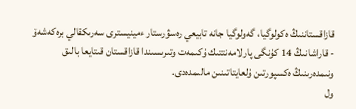قازاقستاننىڭ ەكولوگيا، گەولوگيا جانە تابيعي رەسۋرستار ءمينيسترى سەرىكقالي برەكەشەۆ - قاراشانىڭ 14 كۇنگى پارلامەنتتىك ۇكىمەت وتىرىسىندا قازاقستان قىتايعا بالىق ونىمدەرىنىڭ ەكسپورتىن ۇلعايتاتىنىن مالىمدەدى.
ول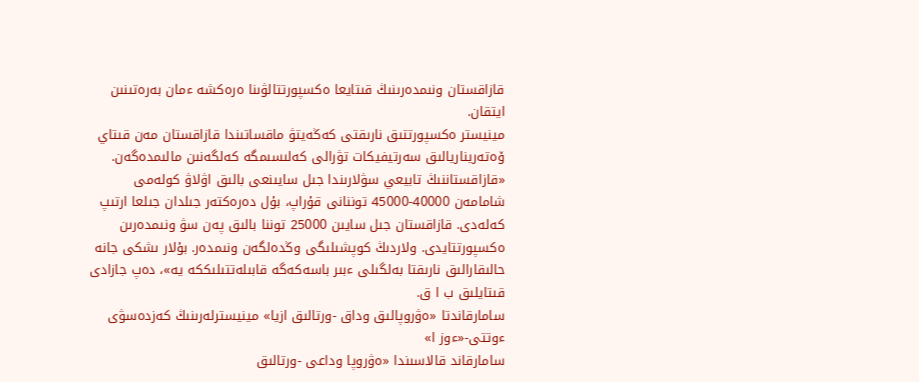قازاقستان ونىمدەرىنىڭ قىتايعا ەكسپورتتالۋىنا ەرەكشە ءمان بەرەتىنىن ايتقان.
مينيستر ەكسپورتتىق نارىقتى كەڭەيتۋ ماقساتىندا قازاقستان مەن قىتاي ۆەتەريناريالىق سەرتيفيكات تۋرالى كەلىسىمگە كەلگەنىن مالىمدەگەن.
«قازاقستاننىڭ تابيعي سۋلارىندا جىل سايىنعى بالىق اۋلاۋ كولەمى شامامەن 40000-45000 توننانى قۇراپ، بۇل دەرەكتەر جىلدان جىلعا ارتىپ كەلەدى. قازاقستان جىل سايىن 25000 توننا بالىق پەن سۋ ونىمدەرىن ەكسپورتتايدى. ولاردىڭ كوپشىلىگى وڭدەلگەن ونىمدەر. بۇلار ىشكى جانە حالىقارالىق نارىقتا بەلگىلى ءبىر باسەكەگە قابىلەتتىلىككە يە»، دەپ جازادى قىتايلىق ب ا ق.
سامارقاندتا «ەۋروپالىق وداق -ورتالىق ازيا» مينيسترلەرىنىڭ كەزدەسۋى ءوتتى-«ءوز ا»
سامارقاند قالاسىندا «ەۋروپا وداعى -ورتالىق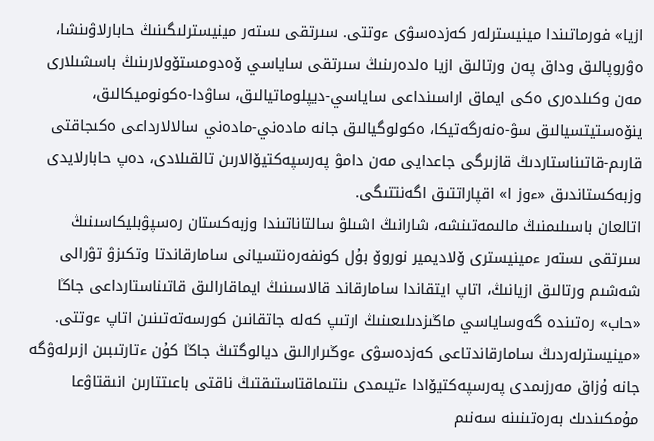ازيا» فورماتىندا مينيسترلەر كەزدەسۋى ءوتتى. سىرتقى ىستەر مينيسترلىگىنىڭ حابارلاۋىنشا، ەۋروپالىق وداق پەن ورتالىق ازيا ەلدەرىنىڭ سىرتقى ساياسي ۆەدومستۆولارىنىڭ باسشىلارى مەن وكىلدەرى ەكى ايماق اراسىنداعى ساياسي-ديپلوماتيالىق، ساۋدا-ەكونوميكالىق، ينۆەستيتسيالىق سۋ-ەنەرگەتيكا، ەكولوگيالىق جانە مادەني-مادەني سالالارداعى ەكىجاقتى قارىم-قاتىناستاردىڭ قازىرگى جاعدايى مەن دامۋ پەرسپەكتيۆالارىن تالقىلادى، دەپ حابارلايدى وزبەكستاندىق «ءوز ا» اقپاراتتىق اگەنتتىگى.
اتالعان باسىلىمنىڭ مالىمەتىنشە، شارانىڭ اشىلۋ سالتاناتىندا وزبەكستان رەسپۋبليكاسىنىڭ سىرتقى ىستەر ءمينيسترى ۆلاديمير نوروۆ بۇل كونفەرەنتسيانى سامارقاندتا وتكىزۋ تۋرالى شەشىم ورتالىق ازيانىڭ، اتاپ ايتقاندا سامارقاند قالاسىنىڭ ايماقارالىق قاتىناستارداعى جاڭا «حاب» رەتىندە گەوساياسي ماڭىزدىلىعىنىڭ ارتىپ كەلە جاتقانىن كورسەتەتىنىن اتاپ ءوتتى.
«مينيسترلەردىڭ سامارقاندتاعى كەزدەسۋى ءوڭىرارالىق ديالوگتىڭ جاڭا كۇن ءتارتىبىن ازىرلەۋگە جانە ۇزاق مەرزىمدى پەرسپەكتيۆادا ءتيىمدى ىنتىماقتاستىقتىڭ ناقتى باعىتتارىن انىقتاۋعا مۇمكىندىك بەرەتىنىنە سەنىم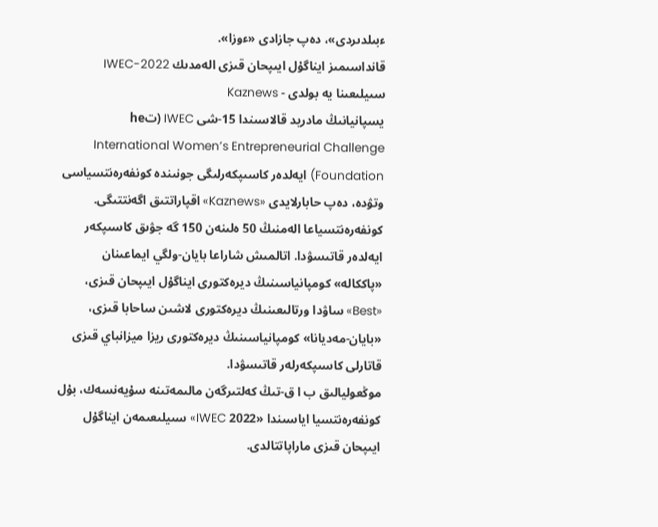ءبىلدىردى»، دەپ جازادى «ءوزا».
قانداسىمىز ايناگۇل ايىپحان قىزى الەمدىك IWEC-2022 سىيلىعىنا يە بولدى - Kaznews
يسپانيانىڭ مادريد قالاسىندا 15-شى IWEC (تhe International Women’s Entrepreneurial Challenge Foundation) ايەلدەر كاسىپكەرلىگى جونىندە كونفەرەنتسياسى وتۋدە، دەپ حابارلايدى «Kaznews» اقپاراتتىق اگەنتتىگى.
كونفەرەنتسياعا الەمنىڭ 50 ەلىنەن 150 گە جۋىق كاسىپكەر ايەلدەر قاتىسۋدا. اتالمىش شاراعا بايان-ولگي ايماعىنان «پاككالە» كومپانياسىنىڭ ديرەكتورى ايناگۇل ايىپحان قىزى، «Best» ساۋدا ورتالىعىنىڭ ديرەكتورى لاشىن ساحابا قىزى، «بايان-مەديانا» كومپانياسىنىڭ ديرەكتورى ريزا ميزانباي قىزى قاتارلى كاسىپكەرلەر قاتىسۋدا.
موڭعوليالىق ب ا ق-تىڭ كەلتىرگەن مالىمەتىنە سۇيەنسەك، بۇل كونفەرەنتسيا اياسىندا «2022 IWEC» سىيلىعىمەن ايناگۇل ايىپحان قىزى ماراپاتتالدى.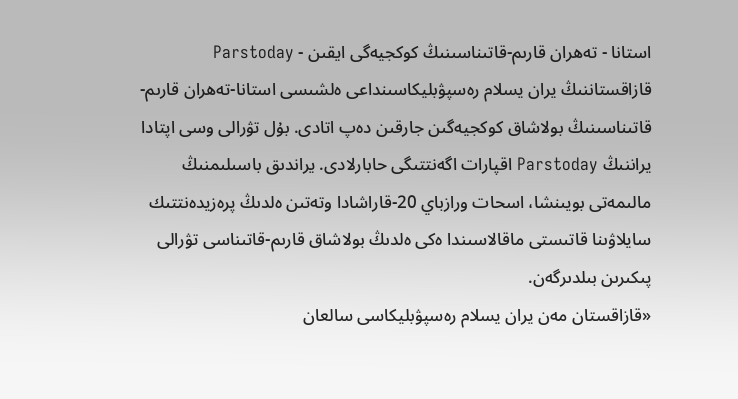استانا - تەھران قارىم-قاتىناسىنىڭ كوكجيەگى ايقىن - Parstoday
قازاقستاننىڭ يران يسلام رەسپۋبليكاسىنداعى ەلشىسى استانا-تەھران قارىم-قاتىناسىنىڭ بولاشاق كوكجيەگىن جارقىن دەپ اتادى. بۇل تۋرالى وسى اپتادا يراننىڭ Parstoday اقپارات اگەنتتىگى حابارلادى. يراندىق باسىلىمنىڭ مالىمەتى بويىنشا، اسحات ورازباي 20-قاراشادا وتەتىن ەلدىڭ پرەزيدەنتتىك سايلاۋىنا قاتىستى ماقالاسىندا ەكى ەلدىڭ بولاشاق قارىم-قاتىناسى تۋرالى پىكىرىن بىلدىرگەن.
«قازاقستان مەن يران يسلام رەسپۋبليكاسى سالعان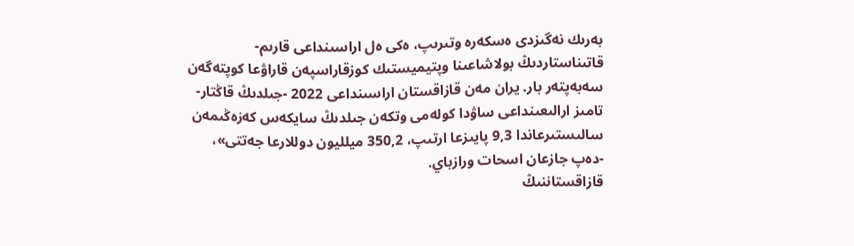بەرىك نەگىزدى ەسكەرە وتىرىپ، ەكى ەل اراسىنداعى قارىم-قاتىناستاردىڭ بولاشاعىنا وپتيميستىك كوزقاراسپەن قاراۋعا كوپتەگەن سەبەپتەر بار. يران مەن قازاقستان اراسىنداعى 2022 -جىلدىڭ قاڭتار-تامىز ارالىعىنداعى ساۋدا كولەمى وتكەن جىلدىڭ سايكەس كەزەڭىمەن سالىستىرعاندا 9,3 پايىزعا ارتىپ، 350,2 ميلليون دوللارعا جەتتى»، -دەپ جازعان اسحات ورازباي.
قازاقستاننىڭ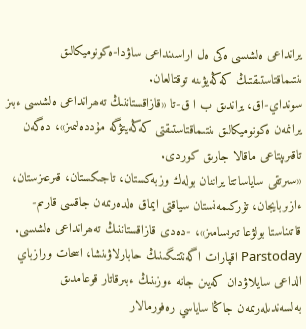يرانداعى ەلشىسى ەكى ەل اراسىنداعى ساۋدا-ەكونوميكالىق ىنتىماقتاستىقتىڭ كەڭەيۋىنە توقتالعان.
سونداي-اق، يراندىق ب ا ق-تا «قازاقستاننىڭ تەھرانداعى ەلشىسى ءبىز يرانمەن ەكونوميكالىق ىنتىماقتاستىقتى كەڭەيتۋگە مۇددەلىمىز»، دەگەن تاقىرىپتاعى ماقالا جارىق كوردى.
«سىرتقى ساياساتتا يراننان بولەك وزبەكستان، تاجىكستان، قىرعىزستان، ءازىربايجان، تۇركىمەنستان سياقتى ايماق ەلدەرىمەن جاقسى قارىم-قاتىناستا بولۋعا تىرىسامىز»، -دەدى قازاقستاننىڭ تەھرانداعى ەلشىسى.
Parstoday اقپارات اگەنتتىگىنىڭ حابارلاۋىنشا، اسحات ورازباي الداعى سايلاۋدان كەيىن جانە ءوزىنىڭ ءبىرقاتار قوعامدىق بەلسەندىلەرىمەن جاڭا ساياسي رەفورمالار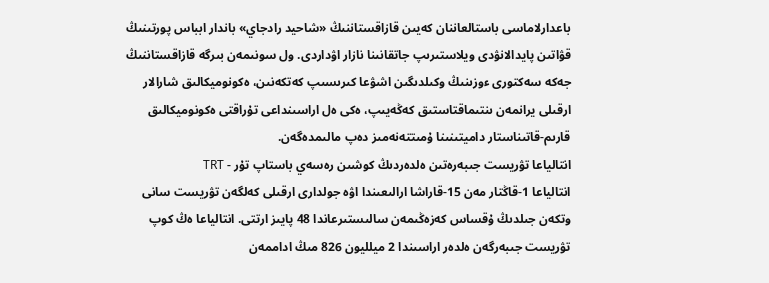باعدارلاماسى باستالعاننان كەيىن قازاقستاننىڭ «شاحيد رادجاي» باندار ابباس پورتىنىڭ قۋاتىن پايدالانۋدى ويلاستىرىپ جاتقانىنا نازار اۋداردى. ول سونىمەن بىرگە قازاقستاننىڭ جەكە سەكتورى ءوزىنىڭ وكىلدىگىن اشۋعا كىرىسىپ كەتكەنىن، ەكونوميكالىق شارالار ارقىلى يرانمەن ىنتىماقتاستىق كەڭەيىپ، ەكى ەل اراسىنداعى تۇراقتى ەكونوميكالىق قارىم-قاتىناستار داميتىنىنا ۇمىتتەنەمىز دەپ مالىمدەگەن.
انتالياعا تۋريست جىبەرەتىن ەلدەردىڭ كوشىن رەسەي باستاپ تۇر - TRT
انتالياعا 1-قاڭتار مەن 15-قاراشا ارالىعىندا اۋە جولدارى ارقىلى كەلگەن تۋريست سانى وتكەن جىلدىڭ ۇقساس كەزەڭىمەن سالىستىرعاندا 48 پايىز ارتتى. انتالياعا ەڭ كوپ تۋريست جىبەرگەن ەلدەر اراسىندا 2 ميلليون 826 مىڭ اداممەن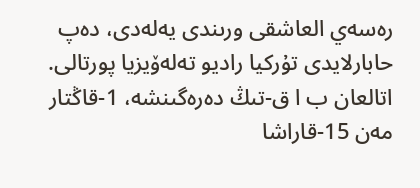رەسەي العاشقى ورىندى يەلەدى، دەپ حابارلايدى تۇركيا راديو تەلەۆيزيا پورتالى.
اتالعان ب ا ق-تىڭ دەرەگىنشە، 1-قاڭتار مەن 15-قاراشا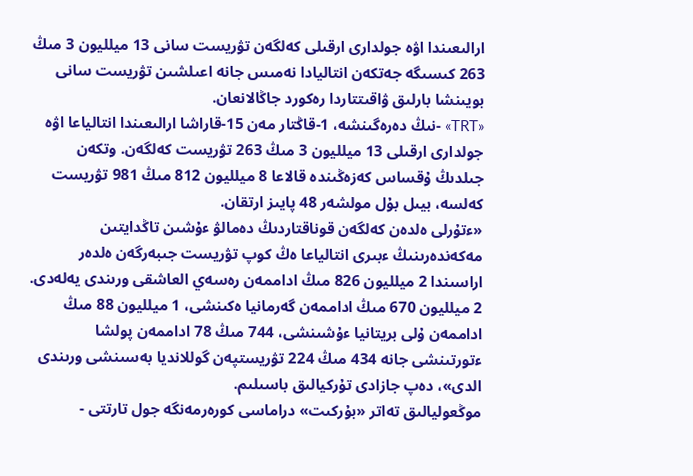ارالىعىندا اۋە جولدارى ارقىلى كەلگەن تۋريست سانى 13 ميلليون 3 مىڭ 263 كىسىگە جەتكەن انتاليادا نەمىس جانە اعىلشىن تۋريست سانى بويىنشا بارلىق ۋاقىتتاردا رەكورد جاڭالانعان.
«TRT» -نىڭ دەرەگىنشە، 1-قاڭتار مەن 15-قاراشا ارالىعىندا انتالياعا اۋە جولدارى ارقىلى 13 ميلليون 3 مىڭ 263 تۋريست كەلگەن. وتكەن جىلدىڭ ۇقساس كەزەڭىندە قالاعا 8 ميلليون 812 مىڭ 981 تۋريست كەلسە، بيىل بۇل مولشەر 48 پايىز ارتقان.
«ءتۇرلى ەلدەن كەلگەن قوناقتاردىڭ دەمالۋ ءۇشىن تاڭدايتىن مەكەندەرىنىڭ ءبىرى انتالياعا ەڭ كوپ تۋريست جىبەرگەن ەلدەر اراسىندا 2 ميلليون 826 مىڭ اداممەن رەسەي العاشقى ورىندى يەلەدى.
2 ميلليون 670 مىڭ اداممەن گەرمانيا ەكىنشى، 1 ميلليون 88 مىڭ اداممەن ۇلى بريتانيا ءۇشىنشى، 744 مىڭ 78 اداممەن پولشا ءتورتىنشى جانە 434 مىڭ 224 تۋريستپەن گوللانديا بەسىنشى ورىندى الدى»، دەپ جازادى تۇركيالىق باسىلىم.
موڭعوليالىق تەاتر «بۇركىت» دراماسى كورەرمەنگە جول تارتتى -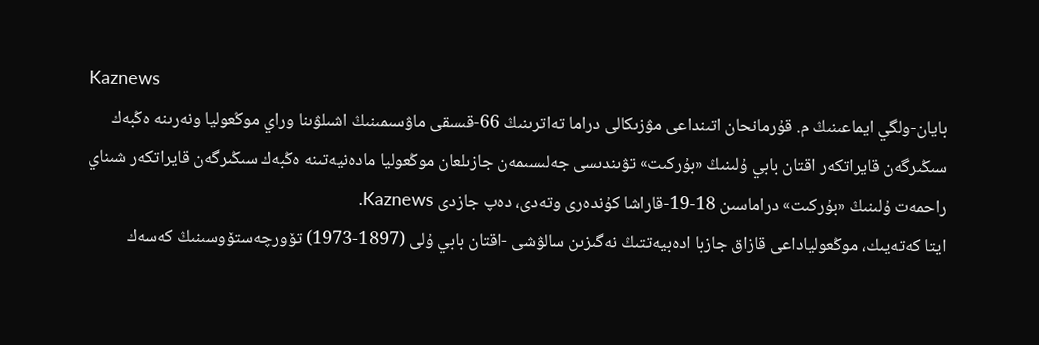Kaznews
بايان-ولگي ايماعىنىڭ م. قۇرمانحان اتىنداعى مۋزىكالى دراما تەاترىنىڭ 66-قىسقى ماۋسىمىنىڭ اشىلۋىنا وراي موڭعوليا ونەرىنە ەڭبەك سىڭىرگەن قايراتكەر اقتان بابي ۇلىنىڭ «بۇركىت» تۋىندىسى جەلىسىمەن جازىلعان موڭعوليا مادەنيەتىنە ەڭبەك سىڭىرگەن قايراتكەر شىناي راحمەت ۇلىنىڭ «بۇركىت» دراماسىن 18-19-قاراشا كۇندەرى وتەدى، دەپ جازدى Kaznews.
ايتا كەتەيىك، موڭعولياداعى قازاق جازبا ادەبيەتتىڭ نەگىزىن سالۋشى -اقتان بابي ۇلى (1897-1973) تۆورچەستۆوسىنىڭ كەسەك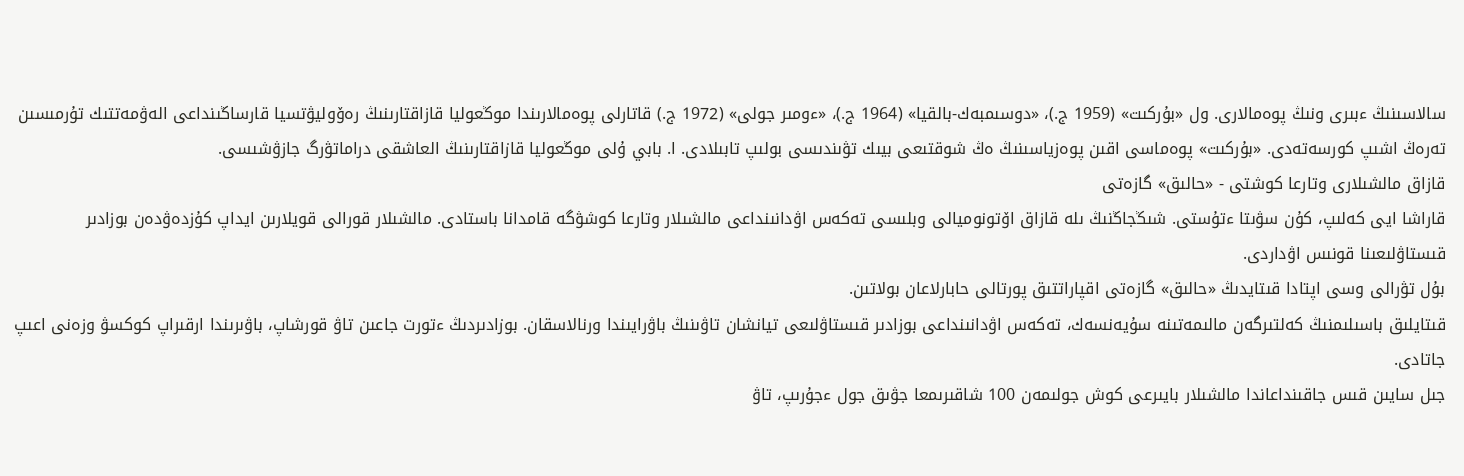سالاسىنىڭ ءبىرى ونىڭ پوەمالارى. ول «بۇركىت» (1959 ج.)، «دوسىمبەك-بالقيا» (1964 ج.)، «ءومىر جولى» (1972 ج.) قاتارلى پوەمالارىندا موڭعوليا قازاقتارىنىڭ رەۆوليۋتسيا قارساڭىنداعى الەۋمەتتىك تۇرمىسىن تەرەڭ اشىپ كورسەتەدى. «بۇركىت» پوەماسى اقىن پوەزياسىنىڭ ەڭ شوقتىعى بيىك تۋىندىسى بولىپ تابىلادى. ا. بابي ۇلى موڭعوليا قازاقتارىنىڭ العاشقى دراماتۋرگ جازۋشىسى.
قازاق مالشىلارى وتارعا كوشتى - «حالىق» گازەتى
قاراشا ايى كەلىپ، كۇن سۋىتا ءتۇستى. شىڭجاڭنىڭ ىلە قازاق اۆتونوميالى وبلىسى تەكەس اۋدانىنداعى مالشىلار وتارعا كوشۋگە قامدانا باستادى. مالشىلار قورالى قويلارىن ايداپ كۇزدەۋدەن بوزادىر قىستاۋلىعىنا قونىس اۋداردى.
بۇل تۋرالى وسى اپتادا قىتايدىڭ «حالىق» گازەتى اقپاراتتىق پورتالى حابارلاعان بولاتىن.
قىتايلىق باسىلىمنىڭ كەلتىرگەن مالىمەتىنە سۇيەنسەك، تەكەس اۋدانىنداعى بوزادىر قىستاۋلىعى تيانشان تاۋىنىڭ باۋرايىندا ورنالاسقان. بوزادىردىڭ ءتورت جاعىن تاۋ قورشاپ، باۋىرىندا ارقىراپ كوكسۋ وزەنى اعىپ جاتادى.
جىل سايىن قىس جاقىنداعاندا مالشىلار بايىرعى كوش جولىمەن 100 شاقىرىمعا جۋىق جول ءجۇرىپ، تاۋ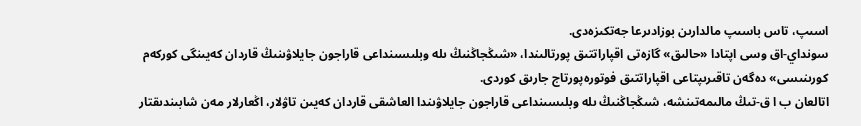اسىپ، تاس باسىپ مالدارىن بوزادىرعا جەتكىزەدى.
سونداي-اق وسى اپتادا «حالىق» گازەتى اقپاراتتىق پورتالىندا، «شىڭجاڭنىڭ ىلە وبلىسىنداعى قاراجون جايلاۋىنىڭ قاردان كەيىنگى كوركەم كورىنىسى» دەگەن تاقىرىپتاعى اقپاراتتىق فوتورەپورتاج جارىق كوردى.
اتالعان ب ا ق-تىڭ مالىمەتىنشە، شىڭجاڭنىڭ ىلە وبلىسىنداعى قاراجون جايلاۋىندا العاشقى قاردان كەيىن تاۋلار، اڭعارلار مەن شابىندىقتار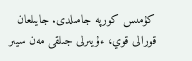كۇمىس كورپە جامىلدى. جايىلعان قورالى قوي، ءۇيىرلى جىلقى مەن سيىر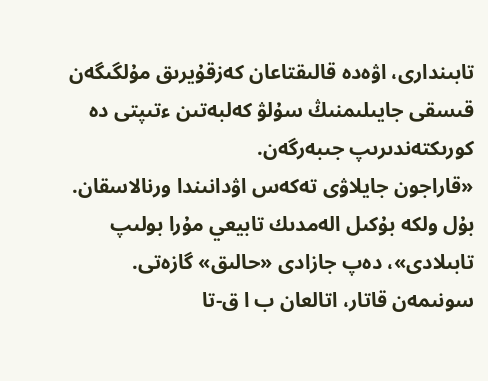تابىندارى، اۋەدە قالىقتاعان كەزقۇيرىق مۇلگىگەن قىسقى جايىلىمنىڭ سۇلۋ كەلبەتىن ءتىپتى دە كورىكتەندىرىپ جىبەرگەن.
«قاراجون جايلاۋى تەكەس اۋدانىندا ورنالاسقان. بۇل ولكە بۇكىل الەمدىك تابيعي مۇرا بولىپ تابىلادى»، دەپ جازادى «حالىق» گازەتى.
سونىمەن قاتار، اتالعان ب ا ق-تا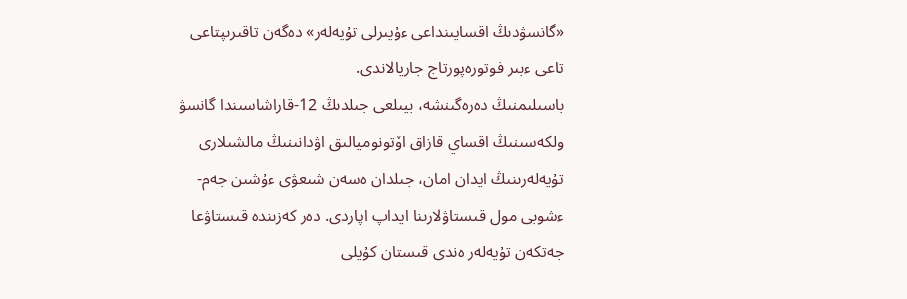«گانسۋدىڭ اقسايىنداعى ءۇيىرلى تۇيەلەر» دەگەن تاقىرىپتاعى تاعى ءبىر فوتورەپورتاج جاريالاندى.
باسىلىمنىڭ دەرەگىنشە، بيىلعى جىلدىڭ 12-قاراشاسىندا گانسۋ ولكەسىنىڭ اقساي قازاق اۆتونوميالىق اۋدانىنىڭ مالشىلارى تۇيەلەرىنىڭ ايدان امان، جىلدان ەسەن شىعۋى ءۇشىن جەم-ءشوبى مول قىستاۋلارىنا ايداپ اپاردى. دەر كەزىندە قىستاۋعا جەتكەن تۇيەلەر ەندى قىستان كۇيلى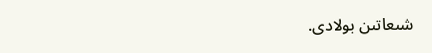شىعاتىن بولادى.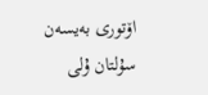اۆتورى بەيسەن سۇلتان ۇلى